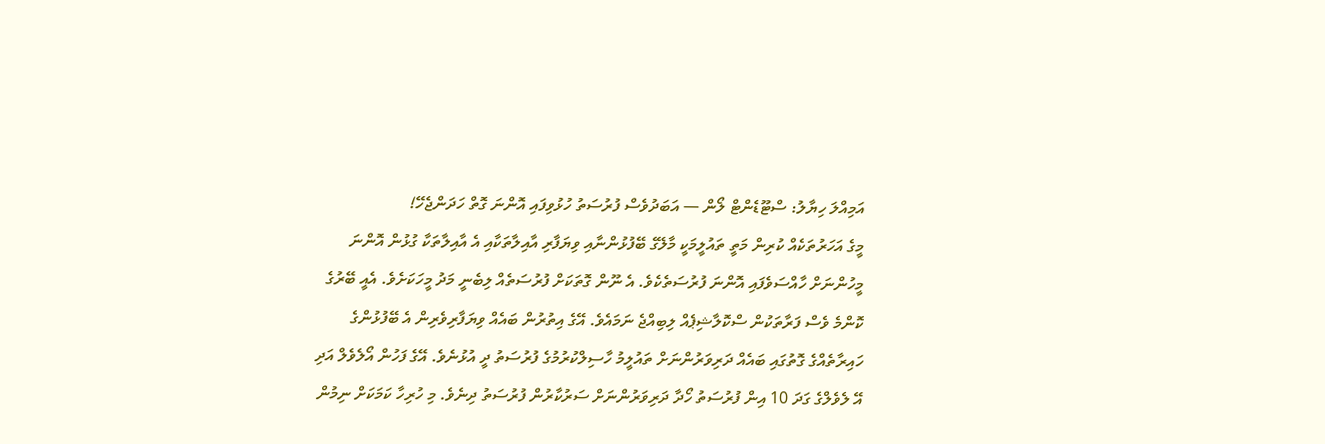އަމިއްލަ ހިޔާލު: ސްޓޫޑެންޓް ލޯން — އަބަދުވެސް ފުރުސަތު ހުޅުވިފައި އޮންނަ ގޮތް ހަދަންޖެހޭ!
މީގެ އަހަރުތަކެއް ކުރިން މަތީ ތައުލީމަކީ މާލޭގެ ބޭފުޅުންނާއި ވިޔަފާރި އާއިލާތަކާއި އެ އާއިލާތަކާ ގުޅުން އޮންނަ މީހުންނަށް ހާއްސަވެފައި އޮންނަ ފުރުސަތެކެވެ. އެ ނޫން ގޮތަކަށް ފުރުސަތެއް ލިބެނީ މަދު މީހަކަށެވެ. އެއީ ބޭރުގެ ކޮންމެ ވެސް ފަރާތަކުން ސްކޮލާޝިޕެއް ލިބިއްޖެ ނަމައެވެ. އޭގެ އިތުރުން ބައެއް ވިޔަފާރިވެރިން އެ ބޭފުޅުންގެ ހައިރާތެއްގެ ގޮތުގައި ބައެއް ދަރިވަރުންނަށް ތައުލީމު ހާސިލްކުރުމުގެ ފުރުސަތު ދީ އުޅުނެވެ. އޭގެ ފަހުން އޯލެވެލް އަދި އޭ ލެވެލްގެ ގަދަ 10 އިން ފުރުސަތު ހޯދާ ދަރިވަރުންނަށް ސަރުކާރުން ފުރުސަތު ދިނެވެ. މި ހުރިހާ ކަމަކަށް ނިމުން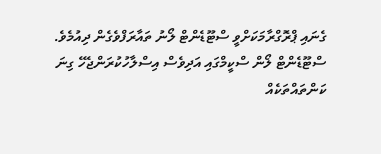ގެނައި ޕްރޮގްރާމަކަށްވީ ސްޓޫޑެންޓް ލޯނު ތައާރަފްވެގެން ދިއުމެވެ.
ސްޓޫޑެންޓް ލޯން ސްކީމްގައި އަދިވެސް އިސްލާހުކުރަންޖެހޭ ގިނަ ކަންތައްތަކެއް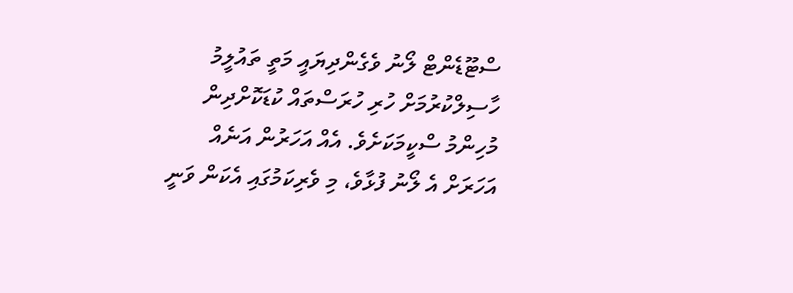ސްޓޫޑެންޓް ލޯނު ވެގެންދިޔައީ މަތީ ތައުލީމު ހާސިލްކުރުމަށް ހުރި ހުރަސްތައް ކުޑަކޮށްދިން މުހިންމު ސްކީމަކަށެވެ. އެއް އަހަރުން އަނެއް އަހަރަށް އެ ލޯނު ފުޅާވެ، މި ވެރިކަމުގައި އެކަން ވަނީ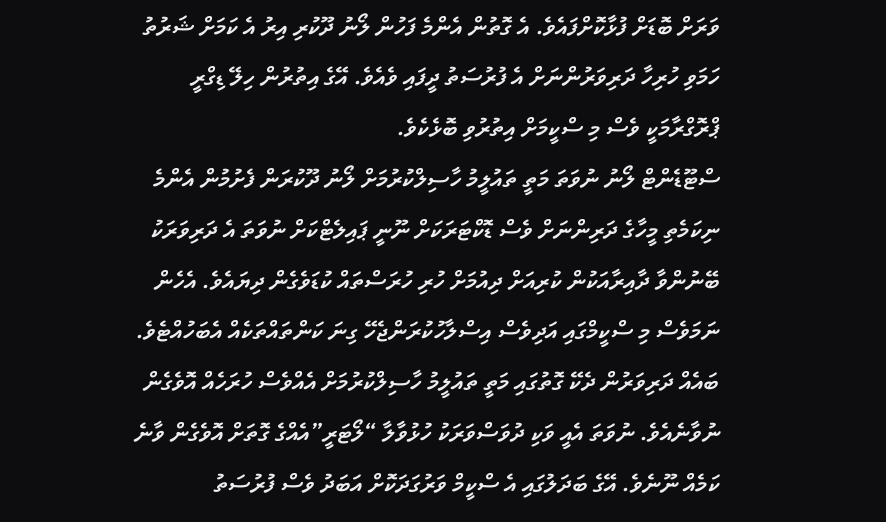ވަރަށް ބޮޑަށް ފުޅާކޮށްފައެވެ. އެ ގޮތުން އެންމެ ފަހުން ލޯނު ދޫކުރި އިރު އެ ކަމަށް ޝަރުތު ހަމަވި ހުރިހާ ދަރިވަރުންނަށް އެ ފުރުސަތު ދީފައި ވެއެވެ. އޭގެ އިތުރުން ހިލޭ ޑިގްރީ ޕްރޮގްރާމަކީ ވެސް މި ސްކީމަށް އިތުރުވި ބޮޅެކެވެ.
ސްޓޫޑެންޓް ލޯނު ނުވަތަ މަތީ ތައުލީމު ހާސިލްކުރުމަށް ލޯނު ދޫކުރަން ފެށުމުން އެންމެ ނިކަމެތި މީހާގެ ދަރިންނަށް ވެސް ޑޮކްޓަރަކަށް ނޫނީ ޕައިލެޓްކަށް ނުވަތަ އެ ދަރިވަރަކު ބޭނުންވާ ދާއިރާއަކުން ކުރިއަށް ދިއުމަށް ހުރި ހުރަސްތައް ކުޑަވެގެން ދިޔައެވެ. އެހެން ނަމަވެސް މި ސްކީމްގައި އަދިވެސް އިސްލާހުކުރަންޖެހޭ ގިނަ ކަންތައްތަކެއް އެބަހުއްޓެވެ.
ބައެއް ދަރިވަރުން ދެކޭ ގޮތުގައި މަތީ ތައުލީމު ހާސިލްކުރުމަށް އެއްވެސް ހުރަހެއް އޮވެގެން ނުވާނެއެވެ. ނުވަތަ އެއީ ވަކި ދުވަސްވަރަކު ހުޅުވާލާ “ލޯޓަރީ”އެއްގެ ގޮތަށް އޮވެގެން ވާނެ ކަމެއް ނޫނެވެ. އޭގެ ބަދަލުގައި އެ ސްކީމް ވަރުގަދަކޮށް އަބަދު ވެސް ފުރުސަތު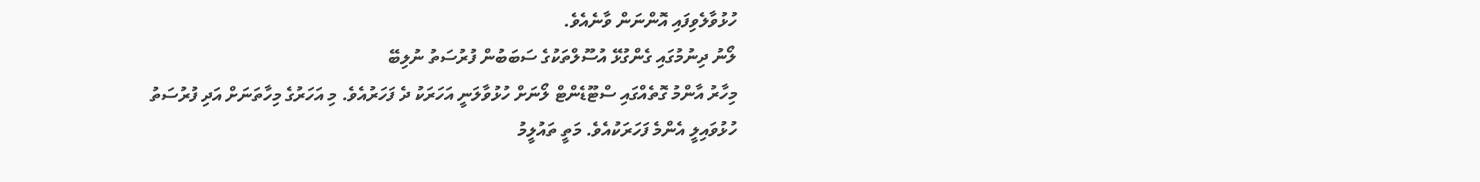ހުޅުވާލެވިފައި އޮންނަން ވާނެއެވެ.
ލޯނު ދިނުމުގައި ގެންގުޅޭ އުސޫލްތަކުގެ ސަބަބުން ފުރުސަތު ނުލިބޭ
މިހާރު އާންމު ގޮތެއްގައި ސްޓޫޑެންޓް ލޯނަށް ހުޅުވާލަނީ އަހަރަކު ދެ ފަހަރުއެވެ. މި އަހަރުގެ މިހާތަނަށް އަދި ފުރުސަތު ހުޅުވައިލީ އެންމެ ފަހަރަކުއެވެ. މަތީ ތައުލީމު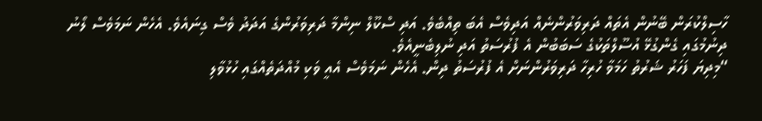ހާސިލްކުރަން ބޭނުން އެތައް ދަރިވަރުންނެއް އަދިވެސް އެބަ ތިއްބެވެ. އަދި ސްކޫލް ނިންމާ ދަރިވަރުންގެ އަދަދު ވެސް ގިނައެވެ. އެހެން ނަމަވެސް ލޯނު ދިނުމުގައި ގެންގުޅޭ އުސޫލްތަކުގެ ސަބަބުން އެ ފުރުސަތު އަދި ނުލިބެނީއެވެ.
“މިދިޔަ ފަހަރު ޝަރުތު ހަމަވާ ހުރިހާ ދަރިވަރުންނަށް އެ ފުރުސަތު ދިން. އެހެން ނަމަވެސް އެއީ ވަކި މުއްދަތެއްގައި ހުޅުވާލި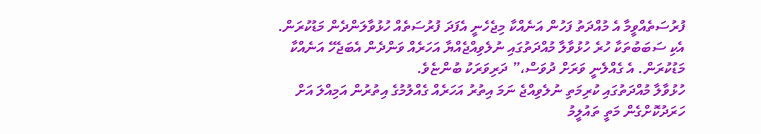ފުރުސަތެއްވީމާ އެ މުއްދަތު ފަހުން އަނެއްކާ މިޖެހެނީ އެފަދަ ފުރުސަތެއް ހުޅުވާލަންދެން މަޑުކުރަން. އެކި ސަބަބުތަކާ ހުރެ ހުޅުވާލާ މުއްދަތުގައި ނުލެވިއްޖެއްޔާ އަހަރެއް ވަންދެން އެބަޖެހޭ އަނެއްކާ މަޑުކުރަން. އެ ގެއްލެނީ ވަރަށް ދުވަސް،” ދަރިވަރަކު ބުންޏެވެ.
ހުޅުވާލާ މުއްދަތުގައި ކުރިމަތި ނުލެވިއްޖެ ނަމަ އިތުރު އަހަރެއް ގެއްލުމުގެ އިތުރުން އަމިއްލަ އަށް ހަރަދުކޮށްގެން މަތީ ތައުލީމު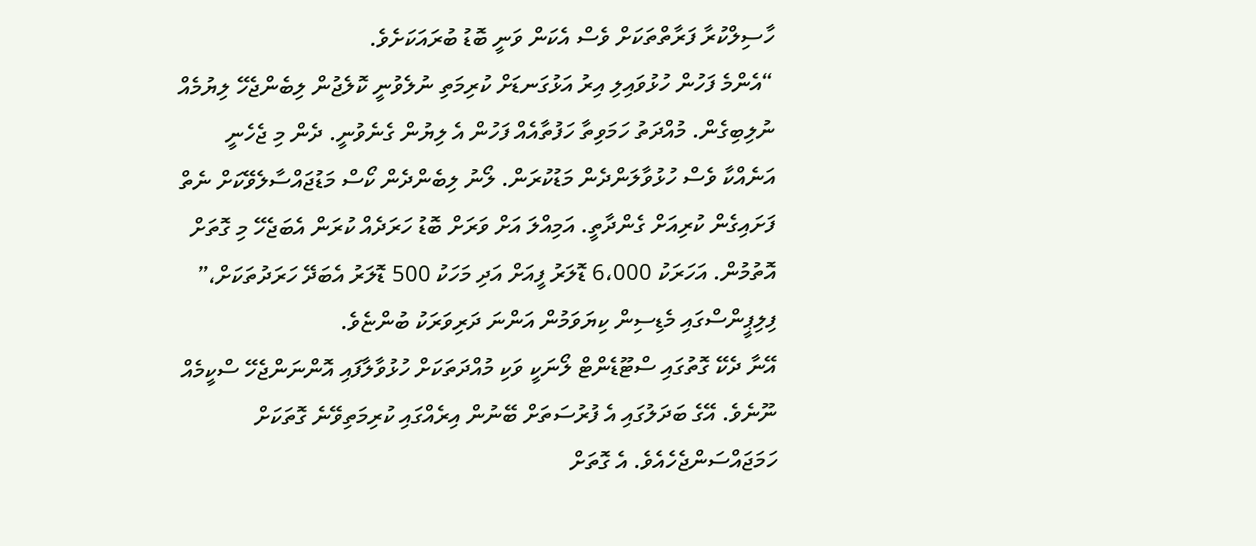ހާސިލްކުރާ ފަރާތްތަކަށް ވެސް އެކަން ވަނީ ބޮޑު ބުރައަކަށެވެ.
“އެންމެ ފަހުން ހުޅުވައިލި އިރު އަޅުގަނޑަށް ކުރިމަތި ނުލެވުނީ ކޮލެޖުން ލިބެންޖެހޭ ލިޔުމެއް ނުލިބިގެން. މުއްދަތު ހަމަވިތާ ހަފުތާއެއް ފަހުން އެ ލިޔުން ގެނެވުނީ. ދެން މި ޖެހެނީ އަނެއްކާ ވެސް ހުޅުވާލަންދެން މަޑުކުރަން. ލޯނު ލިބެންދެން ކޯސް މަޑުޖައްސާލެވޭކަށް ނެތް ފަށައިގެން ކުރިއަށް ގެންދާތީ. އަމިއްލަ އަށް ވަރަށް ބޮޑު ހަރަދެއް ކުރަން އެބަޖެހޭ މި ގޮތަށް އޮތުމުން. އަހަރަކު 6،000 ޑޮލަރު ފީއަށް އަދި މަހަކު 500 ޑޮލަރު އެބަދޭ ހަރަދުތަކަށް،” ފިލިޕީންސްގައި މެޑިސިން ކިޔަވަމުން އަންނަ ދަރިވަރަކު ބުންޏެވެ.
އޭނާ ދެކޭ ގޮތުގައި ސްޓޫޑެންޓް ލޯނަކީ ވަކި މުއްދަތަކަށް ހުޅުވާލާފައި އޮންނަންޖެހޭ ސްކީމެއް ނޫނެވެ. އޭގެ ބަދަލުގައި އެ ފުރުސަތަށް ބޭނުން އިރެއްގައި ކުރިމަތިވޭނެ ގޮތަކަށް ހަމަޖައްސަންޖެހެއެވެ. އެ ގޮތަށް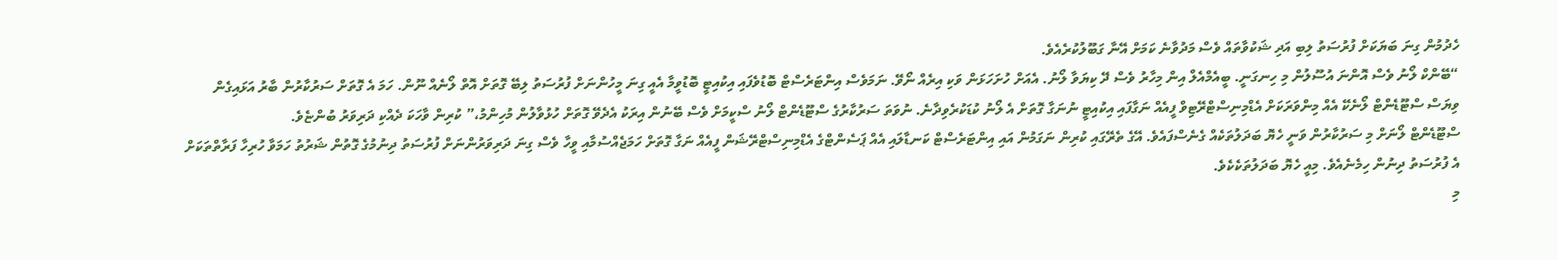ހެދުމުން ގިނަ ބަޔަކަށް ފުރުސަތު ލިބި އަދި ޝަކުވާތައް ވެސް މަދުވާނެ ކަމަށް އޭނާ ގަބޫލުކުރެއެވެ.
“ބޭންކް ލޯނު ވެސް އޮންނަ އުސޫލުން މި ހިނގަނީ. ބީއެމްއެލް އިން މިހާރު ވެސް ދޭ ކިޔަވާ ލޯނު. އެއަށް ހުށަހަޅަން ވަކި އިރެއް ނޯވޭ. ނަމަވެސް އިންޓަރެސްޓް ބޮޑުވެފައި އިކުއިޓީ ބޮޑުވީމާ އެއީ ގިނަ މީހުންނަށް ފުރުސަތު ލިބޭ ގޮތަށް އޮތް ލޯނެއް ނޫން. ހަމަ އެ ގޮތަށް ސަރުކާރުން ބާރު އަޅައިގެން ވިޔަސް ސްޓޫޑެންޓް ލޯނެކޭ އެއް މިންވަރަކަށް އެޑްމިނިސްޓްރޭޓިވް ފީއެއް ނަގާފައި އިކުއިޓީ ނުނަގާ ގޮތަށް އެ ލޯނު ކުޑަކުރެވިދާނެ. ނުވަތަ ސަރުކާރުގެ ސްޓޫޑެންޓް ލޯނު ސްކީމަށް ވެސް ބޭނުން އިރަކު އެދެވޭ ގޮތަށް ހުޅުވާލުން މުހިންމު،” ކުރިން ވާހަކަ ދެއްކި ދަރިވަރު ބުންޏެވެ.
ސްޓޫޑެންޓް ލޯނަށް މި ސަރުކާރުން ވަނީ ހެޔޮ ބަދަލުތަކެއް ގެނެސްފައެވެ. އޭގެ ތެރޭގައި ކުރިން ނަގަމުން އައި އިންޓަރެސްޓް ކަނޑާލައި އެއް ޕަސެންޓްގެ އެޑްމިނިސްޓްރޭޝަން ފީއެއް ނަގާ ގޮތަށް ހަމަޖެއްސުމާއި ވީހާ ވެސް ގިނަ ދަރިވަރުންނަށް ފުރުސަތު ދިނުމުގެ ގޮތުން ޝަރުތު ހަމަވާ ހުރިހާ ފަރާތްތަކަށް އެ ފުރުސަތު ދިނުން ހިމެނެއެވެ. މިއީ ހެޔޮ ބަދަލުތަކެކެވެ.
މި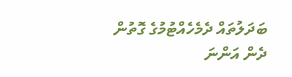ބަދަލުތައް ދެމެހެއްޓުމުގެ ގޮތުން ދެން އަންނަ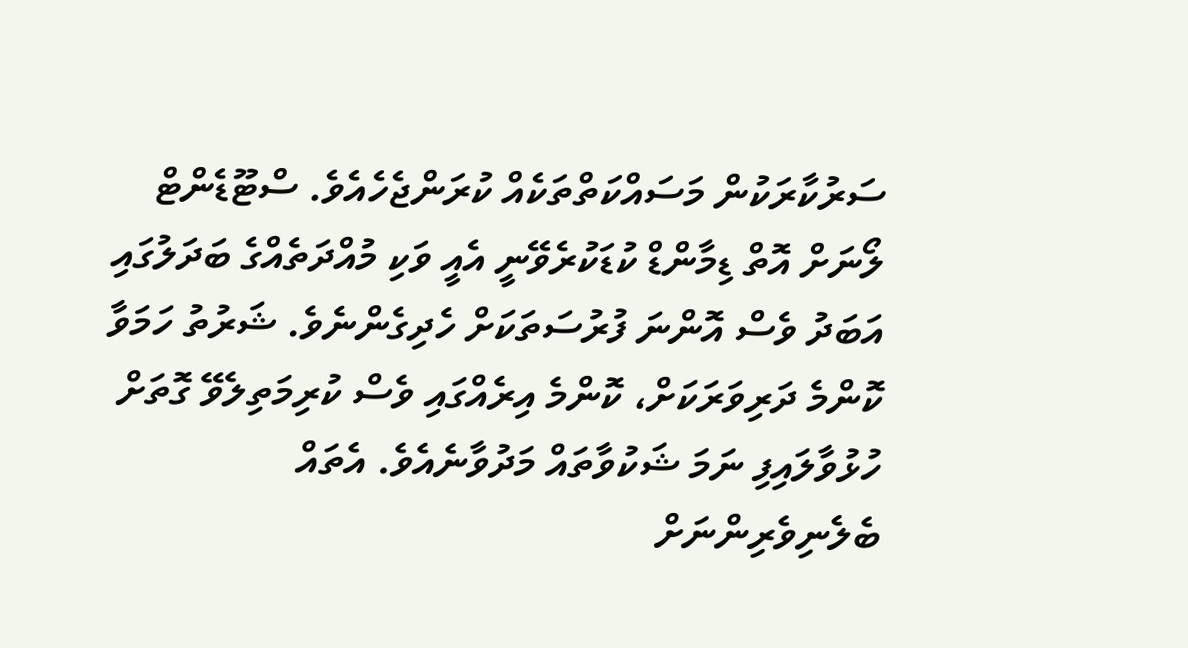ސަރުކާރަކުން މަސައްކަތްތަކެއް ކުރަންޖެހެއެވެ. ސްޓޫޑެންޓް ލޯނަށް އޮތް ޑިމާންޑް ކުޑަކުރެވޭނީ އެއީ ވަކި މުއްދަތެއްގެ ބަދަލުގައި އަބަދު ވެސް އޮންނަ ފުރުސަތަކަށް ހެދިގެންނެވެ. ޝަރުތު ހަމަވާ ކޮންމެ ދަރިވަރަކަށް، ކޮންމެ އިރެއްގައި ވެސް ކުރިމަތިލެވޭ ގޮތަށް ހުޅުވާލައިފި ނަމަ ޝަކުވާތައް މަދުވާނެއެވެ. އެތައް ބެލެނިވެރިންނަށް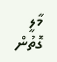މާލީ ގޮތުން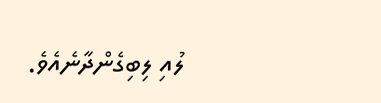ލުއި ލިބިގެންދާނެއެވެ.